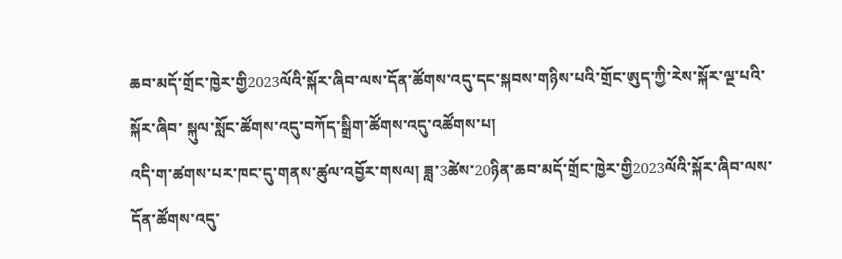ཆབ་མདོ་གྲོང་ཁྱེར་གྱི2023ལོའི་སྐོར་ཞིབ་ལས་དོན་ཚོགས་འདུ་དང་སྐབས་གཉིས་པའི་གྲོང་ཨུད་ཀྱི་རེས་སྐོར་ལྔ་པའི་སྐོར་ཞིབ་ སྐུལ་སློང་ཚོགས་འདུ་བཀོད་སྒྲིག་ཚོགས་འདུ་འཚོགས་པ།
འདི་ག་ཚགས་པར་ཁང་དུ་གནས་ཚུལ་འབྱོར་གསལ། ཟླ་3ཚེས་20ཉིན་ཆབ་མདོ་གྲོང་ཁྱེར་གྱི2023ལོའི་སྐོར་ཞིབ་ལས་དོན་ཚོགས་འདུ་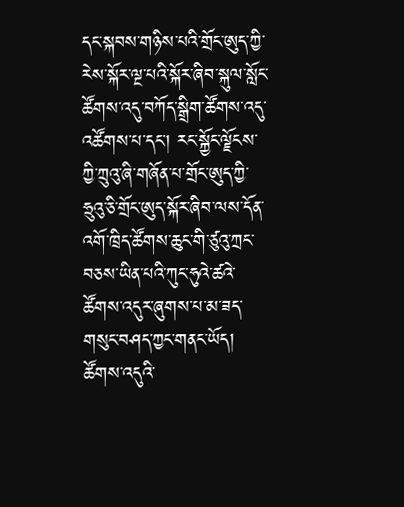དང་སྐབས་གཉིས་པའི་གྲོང་ཨུད་ཀྱི་རེས་སྐོར་ལྔ་པའི་སྐོར་ཞིབ་སྐུལ་སློང་ཚོགས་འདུ་བཀོད་སྒྲིག་ཚོགས་འདུ་འཚོགས་པ་དང་། རང་སྐྱོང་ལྗོངས་ཀྱི་ཀྲུའུ་ཞི་གཞོན་པ་གྲོང་ཨུད་ཀྱི་ཧྲུའུ་ཅི་གྲོང་ཨུད་སྐོར་ཞིབ་ལས་དོན་འགོ་ཁྲིད་ཚོགས་ཆུང་གི་ཙུའུ་ཀྲང་བཅས་ཡིན་པའི་ཀུང་ཧུའེ་ཚའེ་ཚོགས་འདུར་ཞུགས་པ་མ་ཟད་གསུང་བཤད་ཀྱང་གནང་ཡོད།
ཚོགས་འདུའི་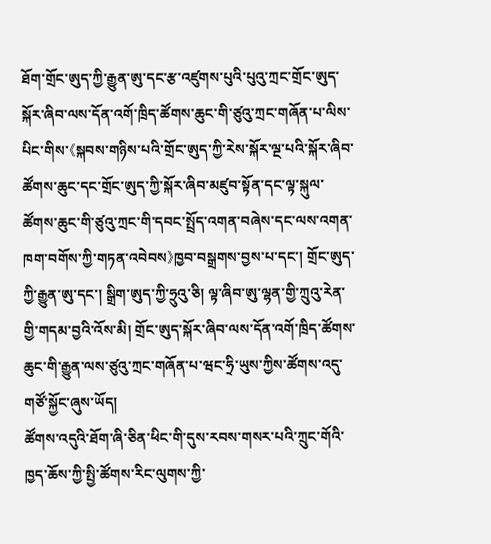ཐོག་གྲོང་ཨུད་ཀྱི་རྒྱུན་ཨུ་དང་རྩ་འཛུགས་པུའི་པུའུ་ཀྲང་གྲོང་ཨུད་སྐོར་ཞིབ་ལས་དོན་འགོ་ཁྲིད་ཚོགས་ཆུང་གི་ཙུའུ་ཀྲང་གཞོན་པ་ལིས་པིང་གིས་《སྐབས་གཉིས་པའི་གྲོང་ཨུད་ཀྱི་རེས་སྐོར་ལྔ་པའི་སྐོར་ཞིབ་ཚོགས་ཆུང་དང་གྲོང་ཨུད་ཀྱི་སྐོར་ཞིབ་མཛུབ་སྟོན་དང་ལྟ་སྐུལ་ཚོགས་ཆུང་གི་ཙུའུ་ཀྲང་གི་དབང་སྤྲོད་འགན་བཞེས་དང་ལས་འགན་ཁག་བགོས་ཀྱི་གཏན་འབེབས》ཁྱབ་བསྒྲགས་བྱས་པ་དང་། གྲོང་ཨུད་ཀྱི་རྒྱུན་ཨུ་དང་། སྒྲིག་ཨུད་ཀྱི་ཧྲུའུ་ཅི། ལྟ་ཞིབ་ཨུ་ལྷན་གྱི་ཀྲུའུ་རེན་གྱི་གདམ་བྱའི་འོས་མི། གྲོང་ཨུད་སྐོར་ཞིབ་ལས་དོན་འགོ་ཁྲིད་ཚོགས་ཆུང་གི་རྒྱུན་ལས་ཙུའུ་ཀྲང་གཞོན་པ་ཝང་ཧྲི་ཡུས་ཀྱིས་ཚོགས་འདུ་གཙོ་སྐྱོང་ཞུས་ཡོད།
ཚོགས་འདུའི་ཐོག་ཞི་ཅིན་ཕིང་གི་དུས་རབས་གསར་པའི་ཀྲུང་གོའི་ཁྱད་ཆོས་ཀྱི་སྤྱི་ཚོགས་རིང་ལུགས་ཀྱི་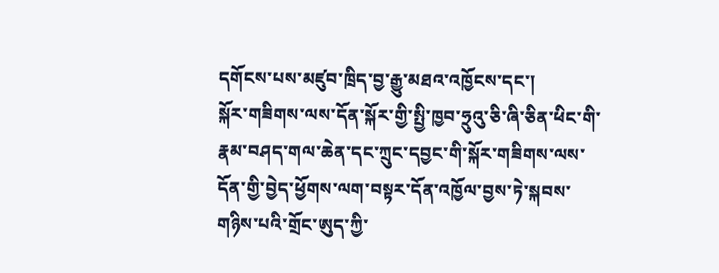དགོངས་པས་མཛུབ་ཁྲིད་བྱ་རྒྱུ་མཐའ་འཁྱོངས་དང་།
སྐོར་གཟིགས་ལས་དོན་སྐོར་གྱི་སྤྱི་ཁྱབ་ཧྲུའུ་ཅི་ཞི་ཅིན་ཕིང་གི་རྣམ་བཤད་གལ་ཆེན་དང་ཀྲུང་དབྱང་གི་སྐོར་གཟིགས་ལས་དོན་གྱི་བྱེད་ཕྱོགས་ལག་བསྟར་དོན་འཁྱོལ་བྱས་ཏེ་སྐབས་གཉིས་པའི་གྲོང་ཨུད་ཀྱི་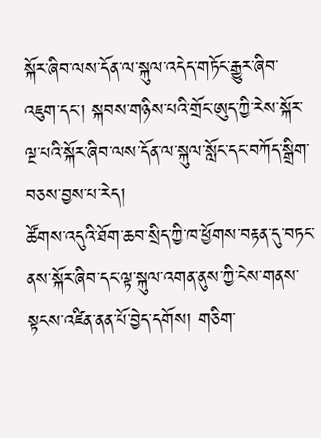སྐོར་ཞིབ་ལས་དོན་ལ་སྐུལ་འདེད་གཏོང་རྒྱུར་ཞིབ་འཇུག་དང་། སྐབས་གཉིས་པའི་གྲོང་ཨུད་ཀྱི་རེས་སྐོར་ལྔ་པའི་སྐོར་ཞིབ་ལས་དོན་ལ་སྐུལ་སློང་དང་བཀོད་སྒྲིག་བཅས་བྱས་པ་རེད།
ཚོགས་འདུའི་ཐོག་ཆབ་སྲིད་ཀྱི་ཁ་ཕྱོགས་བརྟན་དུ་བཏང་ནས་སྐོར་ཞིབ་དང་ལྟ་སྐུལ་འགན་ནུས་ཀྱི་ངེས་གནས་སྟངས་འཛིན་ནན་པོ་བྱེད་དགོས། གཅིག་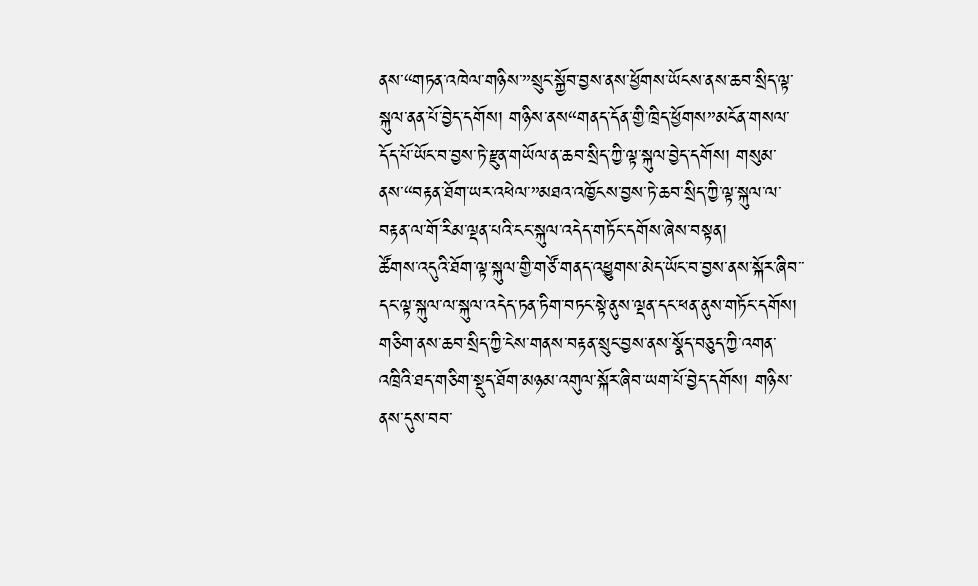ནས་“གཏན་འཁེལ་གཉིས་”སྲུང་སྐྱོབ་བྱས་ནས་ཕྱོགས་ཡོངས་ནས་ཆབ་སྲིད་ལྟ་སྐུལ་ནན་པོ་བྱེད་དགོས། གཉིས་ནས“གནད་དོན་གྱི་ཁྲིད་ཕྱོགས”མངོན་གསལ་དོད་པོ་ཡོང་བ་བྱས་ཏེ་རྫུན་གཡོལ་ན་ཆབ་སྲིད་ཀྱི་ལྟ་སྐུལ་བྱེད་དགོས། གསུམ་ནས་“བརྟན་ཐོག་ཡར་འཕེལ་”མཐའ་འཁྱོངས་བྱས་ཏེ་ཆབ་སྲིད་ཀྱི་ལྟ་སྐུལ་ལ་བརྟན་ལ་གོ་རིམ་ལྡན་པའི་ངང་སྐུལ་འདེད་གཏོང་དགོས་ཞེས་བསྟན།
ཚོགས་འདུའི་ཐོག་ལྟ་སྐུལ་གྱི་གཙོ་གནད་འཕྱུགས་མེད་ཡོང་བ་བྱས་ནས་སྐོར་ཞིབ་་དང་ལྟ་སྐུལ་ལ་སྐུལ་འདེད་ཏན་ཏིག་བཏང་སྟེ་ནུས་ལྡན་དང་ཕན་ནུས་གཏོང་དགོས། གཅིག་ནས་ཆབ་སྲིད་ཀྱི་ངེས་གནས་བརྟན་སྲུང་བྱས་ནས་སྣོད་བཅུད་ཀྱི་འགན་འཁྲིའི་ཐད་གཅིག་སྡུད་ཐོག་མཉམ་འགུལ་སྐོར་ཞིབ་ཡག་པོ་བྱེད་དགོས། གཉིས་ནས་དུས་བབ་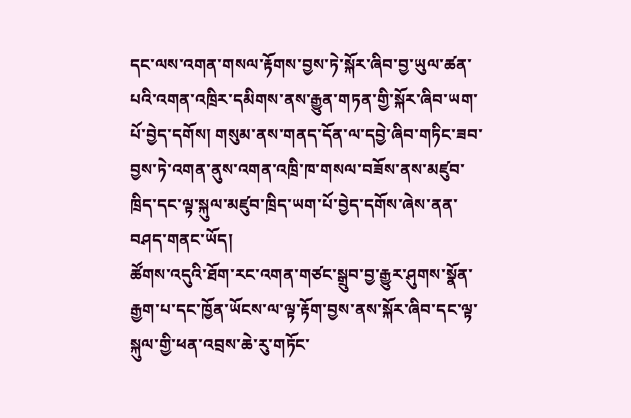དང་ལས་འགན་གསལ་རྟོགས་བྱས་ཏེ་སྐོར་ཞིབ་བྱ་ཡུལ་ཚན་པའི་འགན་འཁྲིར་དམིགས་ནས་རྒྱུན་གཏན་གྱི་སྐོར་ཞིབ་ཡག་པོ་བྱེད་དགོས། གསུམ་ནས་གནད་དོན་ལ་དབྱེ་ཞིབ་གཏིང་ཟབ་བྱས་ཏེ་འགན་ནུས་འགན་འཁྲི་ཁ་གསལ་བཟོས་ནས་མཛུབ་ཁྲིད་དང་ལྟ་སྐུལ་མཛུབ་ཁྲིད་ཡག་པོ་བྱེད་དགོས་ཞེས་ནན་བཤད་གནང་ཡོད།
ཚོགས་འདུའི་ཐོག་རང་འགན་གཙང་སྒྲུབ་བྱ་རྒྱུར་ཤུགས་སྣོན་རྒྱག་པ་དང་ཁྱོན་ཡོངས་ལ་ལྟ་རྟོག་བྱས་ནས་སྐོར་ཞིབ་དང་ལྟ་སྐུལ་གྱི་ཕན་འབྲས་ཆེ་རུ་གཏོང་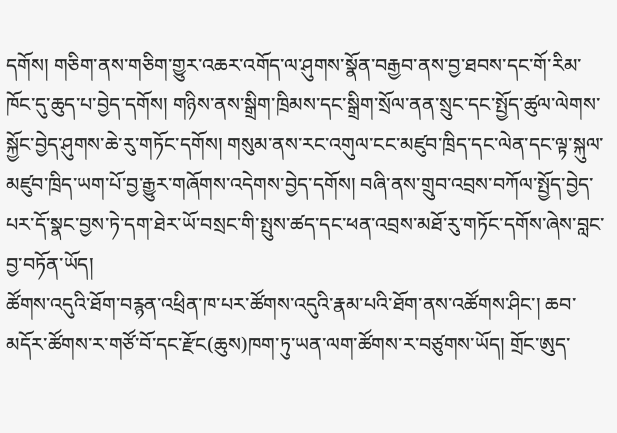དགོས། གཅིག་ནས་གཅིག་གྱུར་འཆར་འགོད་ལ་ཤུགས་སྣོན་བརྒྱབ་ནས་བྱ་ཐབས་དང་གོ་རིམ་ཁོང་དུ་ཆུད་པ་བྱེད་དགོས། གཉིས་ནས་སྒྲིག་ཁྲིམས་དང་སྒྲིག་སྲོལ་ནན་སྲུང་དང་སྤྱོད་ཚུལ་ལེགས་སྐྱོང་བྱེད་ཤུགས་ཆེ་རུ་གཏོང་དགོས། གསུམ་ནས་རང་འགུལ་ངང་མཛུབ་ཁྲིད་དང་ལེན་དང་ལྟ་སྐུལ་མཛུབ་ཁྲིད་ཡག་པོ་བྱ་རྒྱུར་གཞོགས་འདེགས་བྱེད་དགོས། བཞི་ནས་གྲུབ་འབྲས་བཀོལ་སྤྱོད་བྱེད་པར་དོ་སྣང་བྱས་ཏེ་དག་ཐེར་ཡོ་བསྲང་གི་སྤུས་ཚད་དང་ཕན་འབྲས་མཐོ་རུ་གཏོང་དགོས་ཞེས་བླང་བྱ་བཏོན་ཡོད།
ཚོགས་འདུའི་ཐོག་བརྙན་འཕྲིན་ཁ་པར་ཚོགས་འདུའི་རྣམ་པའི་ཐོག་ནས་འཚོགས་ཤིང་། ཆབ་མདོར་ཚོགས་ར་གཙོ་བོ་དང་རྫོང(ཆུས)ཁག་ཏུ་ཡན་ལག་ཚོགས་ར་བཙུགས་ཡོད། གྲོང་ཨུད་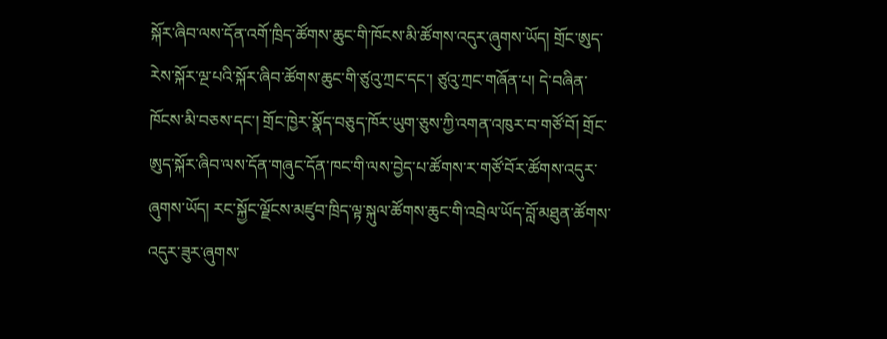སྐོར་ཞིབ་ལས་དོན་འགོ་ཁྲིད་ཚོགས་ཆུང་གི་ཁོངས་མི་ཚོགས་འདུར་ཞུགས་ཡོད། གྲོང་ཨུད་རེས་སྐོར་ལྔ་པའི་སྐོར་ཞིབ་ཚོགས་ཆུང་གི་ཙུའུ་ཀྲང་དང་། ཙུའུ་ཀྲང་གཞོན་པ། དེ་བཞིན་ཁོངས་མི་བཅས་དང་། གྲོང་ཁྱེར་སྣོད་བཅུད་ཁོར་ཡུག་ཅུས་ཀྱི་འགན་འཁུར་བ་གཙོ་བོ། གྲོང་ཨུད་སྐོར་ཞིབ་ལས་དོན་གཞུང་དོན་ཁང་གི་ལས་བྱེད་པ་ཚོགས་ར་གཙོ་བོར་ཚོགས་འདུར་ཞུགས་ཡོད། རང་སྐྱོང་ལྗོངས་མཛུབ་ཁྲིད་ལྟ་སྐུལ་ཚོགས་ཆུང་གི་འབྲེལ་ཡོད་བློ་མཐུན་ཚོགས་འདུར་ཟུར་ཞུགས་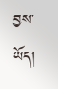བྱས་ཡོད།